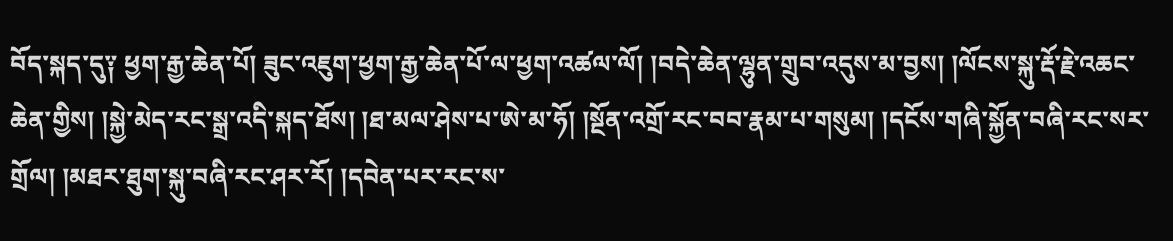བོད་སྐད་དུ༑ ཕྱག་རྒྱ་ཆེན་པོ། ཟུང་འཇུག་ཕྱག་རྒྱ་ཆེན་པོ་ལ་ཕྱག་འཚལ་ལོ། །བདེ་ཆེན་ལྷུན་གྲུབ་འདུས་མ་བྱས། །ལོངས་སྐུ་རྡོ་རྗེ་འཆང་ཆེན་གྱིས། །སྐྱེ་མེད་རང་སྒྲ་འདི་སྐད་ཐོས། །ཐ་མལ་ཤེས་པ་ཨེ་མ་ཧོ། །སྔོན་འགྲོ་རང་བབ་རྣམ་པ་གསུམ། །དངོས་གཞི་སྐྱོན་བཞི་རང་སར་གྲོལ། །མཐར་ཐུག་སྐུ་བཞི་རང་ཤར་རོ། །དབེན་པར་རང་ས་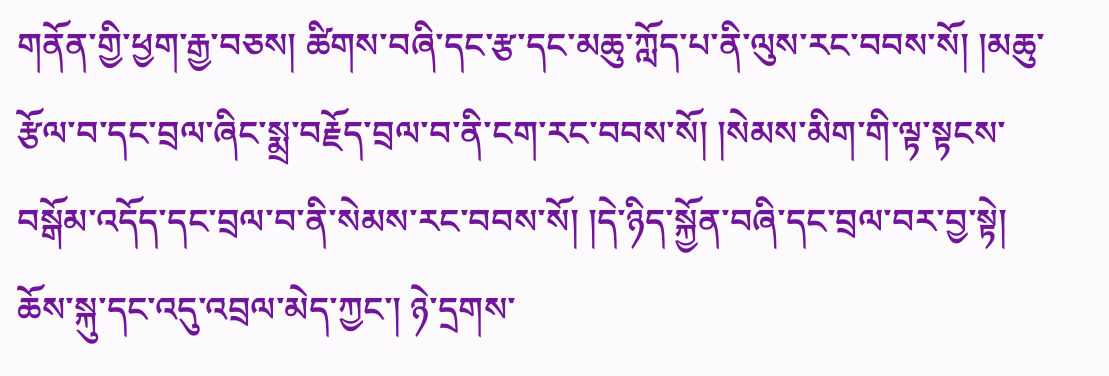གནོན་གྱི་ཕྱག་རྒྱ་བཅས། ཚིགས་བཞི་དང་རྩ་དང་མཆུ་ཀློད་པ་ནི་ལུས་རང་བབས་སོ། །མཆུ་རྩོལ་བ་དང་བྲལ་ཞིང་སྨྲ་བརྗོད་བྲལ་བ་ནི་ངག་རང་བབས་སོ། །སེམས་མིག་གི་ལྟ་སྟངས་བསྒོམ་འདོད་དང་བྲལ་བ་ནི་སེམས་རང་བབས་སོ། །དེ་ཉིད་སྐྱོན་བཞི་དང་བྲལ་བར་བྱ་སྟེ། ཆོས་སྐུ་དང་འདུ་འབྲལ་མེད་ཀྱང་། ཉེ་དྲགས་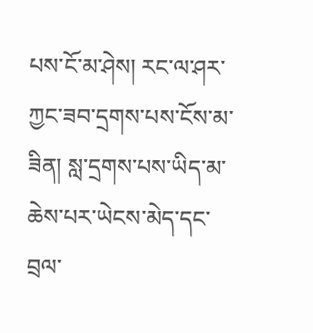པས་ངོ་མ་ཤེས། རང་ལ་ཤར་ཀྱང་ཟབ་དྲགས་པས་ངོས་མ་ཟིན། སླ་དྲགས་པས་ཡིད་མ་ཆེས་པར་ཡེངས་མེད་དང་བྲལ་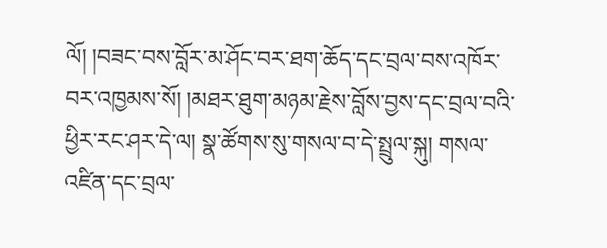ལོ། །བཟང་བས་བློར་མ་ཤོང་བར་ཐག་ཆོད་དང་བྲལ་བས་འཁོར་བར་འཁྱམས་སོ། །མཐར་ཐུག་མཉམ་རྗེས་བློས་བྱས་དང་བྲལ་བའི་ཕྱིར་རང་ཤར་དེ་ལ། སྣ་ཚོགས་སུ་གསལ་བ་དེ་སྤྲུལ་སྐུ། གསལ་འཛིན་དང་བྲལ་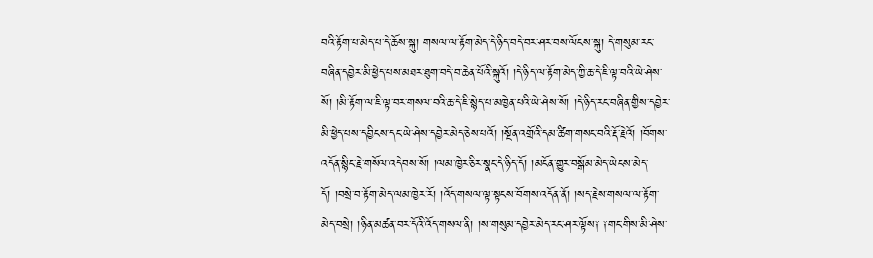བའི་རྟོག་པ་མེད་པ་དེ་ཆོས་སྐུ། གསལ་ལ་རྟོག་མེད་དེ་ཉིད་བདེ་བར་ཤར་བས་ལོངས་སྐུ། དེ་གསུམ་རང་བཞིན་དབྱེར་མི་ཕྱེད་པས་མཐར་ཐུག་བདེ་བ་ཆེན་པོའི་སྐུའོ། །དེ་ཉིད་ལ་རྟོག་མེད་ཀྱི་ཆ་དེ་ཇི་ལྟ་བའི་ཡེ་ཤེས་སོ། །མི་རྟོག་ལ་ཇི་ལྟ་བར་གསལ་བའི་ཆ་དེ་ཇི་སྙེད་པ་མཁྱེན་པའི་ཡེ་ཤེས་སོ། །དེ་ཉིད་རང་བཞིན་གྱིས་དབྱེར་མི་ཕྱེད་པས་དབྱིངས་དང་ཡེ་ཤེས་དབྱེར་མེད་ཅེས་པའོ། །སྔོན་འགྲོའི་དམ་ཚིག་གསང་བའི་རྡོ་རྗེའོ། །བོགས་འདོན་སྙིང་རྗེ་གསོལ་འདེབས་སོ། །ལམ་ཁྱེར་ཅིར་སྣང་དེ་ཉིད་དོ། །མངོན་གྱུར་བསྒོམ་མེད་ཡེངས་མེད་དོ། །བསྲེ་བ་རྟོག་མེད་ལམ་ཁྱེར་རོ། །འོད་གསལ་ལྟ་སྟངས་བོགས་འདོན་ནོ། །སད་རྗེས་གསལ་ལ་རྟོག་མེད་བསྲེ། །ཉིན་མཚན་བར་དོའི་འོད་གསལ་ནི། །ས་གསུམ་དབྱེར་མེད་རང་ཤར་ལྟོས༑ ༑གང་གིས་མི་ཤེས་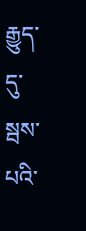རྒྱུད་དུ་སྦས་པའི་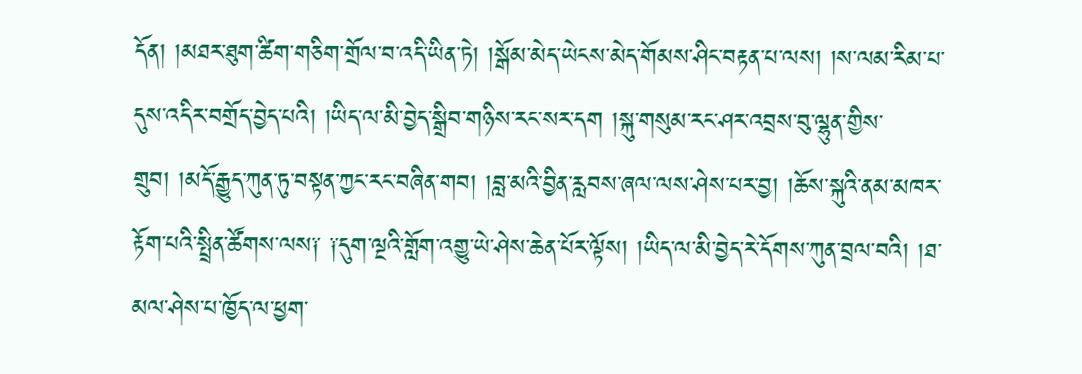དོན། །མཐར་ཐུག་ཚིག་གཅིག་གྲོལ་བ་འདི་ཡིན་ཏེ། །སྒོམ་མེད་ཡེངས་མེད་གོམས་ཤིང་བརྟན་པ་ལས། །ས་ལམ་རིམ་པ་དུས་འདིར་བགྲོད་བྱེད་པའི། །ཡིད་ལ་མི་བྱེད་སྒྲིབ་གཉིས་རང་སར་དག །སྐུ་གསུམ་རང་ཤར་འབྲས་བུ་ལྷུན་གྱིས་གྲུབ། །མདོ་རྒྱུད་ཀུན་ཏུ་བསྟན་ཀྱང་རང་བཞིན་གབ། །བླ་མའི་བྱིན་རླབས་ཞལ་ལས་ཤེས་པར་བྱ། །ཆོས་སྐུའི་ནམ་མཁར་རྟོག་པའི་སྤྲིན་ཚོགས་ལས༑ ༑དུག་ལྔའི་གློག་འགྱུ་ཡེ་ཤེས་ཆེན་པོར་ལྟོས། །ཡིད་ལ་མི་བྱེད་རེ་དོགས་ཀུན་བྲལ་བའི། །ཐ་མལ་ཤེས་པ་ཁྱོད་ལ་ཕྱག་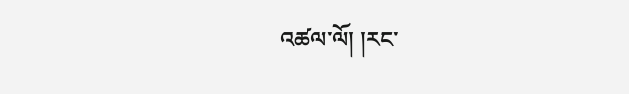འཚལ་ལོ། །རང་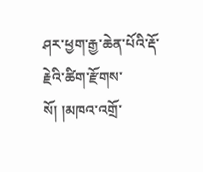ཤར་ཕྱག་རྒྱ་ཆེན་པོའི་རྡོ་རྗེའི་ཚིག་རྫོགས་སོ། །མཁའ་འགྲོ་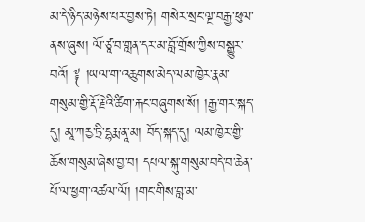མ་དེ་ཉིད་མཉེས་པར་བྱས་ཏེ། གསེར་སྲང་ལྔ་བརྒྱ་ཕུལ་ནས་ཞུས། ལོ་ཙཱ་བ་གླན་དར་མ་བློ་གྲོས་ཀྱིས་བསྒྱུར་བའོ། ༈ །ཡལ་ག་འཆུགས་མེད་ལམ་ཁྱེར་རྣམ་གསུམ་གྱི་རྡོ་རྗེའི་ཚིག་རྐང་བཞུགས་སོ། །རྒྱ་གར་སྐད་དུ། མཱ་ཀརྱ་ཏྲི་དྷརྨ་ནཱ་མ། བོད་སྐད་དུ། ལམ་ཁྱེར་གྱི་ཆོས་གསུམ་ཞེས་བྱ་བ། དཔལ་སྐུ་གསུམ་བདེ་བ་ཆེན་པོ་ལ་ཕྱག་འཚལ་ལོ། །གང་གིས་བླ་མ་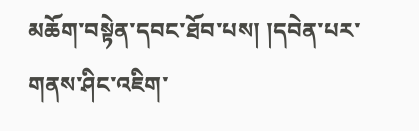མཆོག་བསྟེན་དབང་ཐོབ་པས། །དབེན་པར་གནས་ཤིང་འཇིག་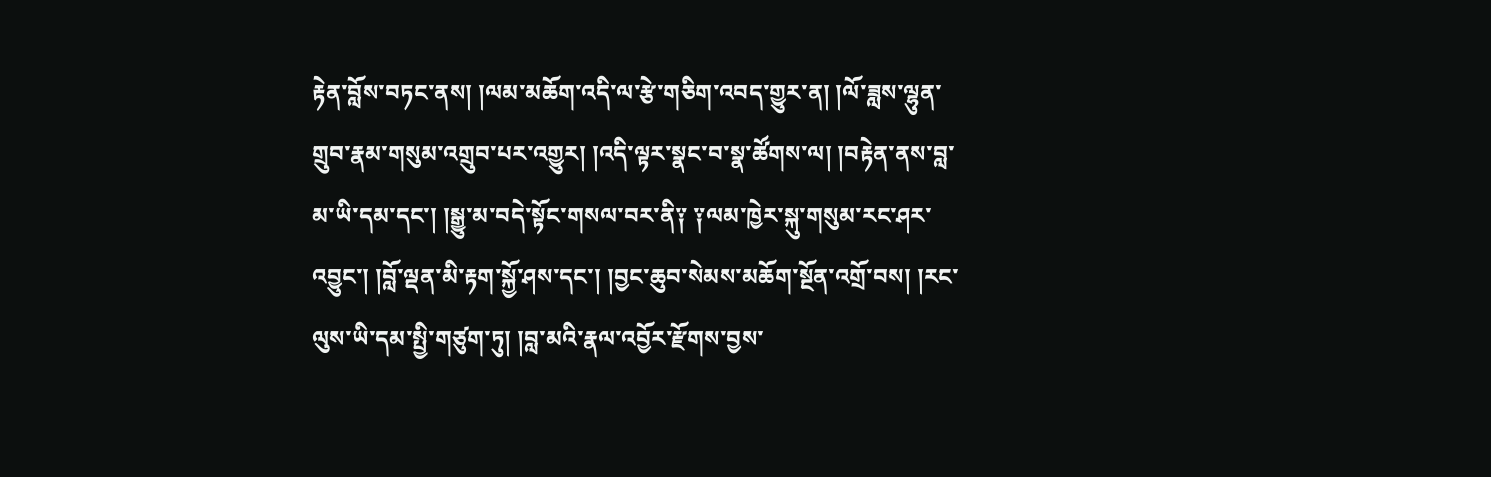རྟེན་བློས་བཏང་ནས། །ལམ་མཆོག་འདི་ལ་རྩེ་གཅིག་འབད་གྱུར་ན། །ལོ་ཟླས་ལྷུན་གྲུབ་རྣམ་གསུམ་འགྲུབ་པར་འགྱུར། །འདི་ལྟར་སྣང་བ་སྣ་ཚོགས་ལ། །བརྟེན་ནས་བླ་མ་ཡི་དམ་དང་། །སྒྱུ་མ་བདེ་སྟོང་གསལ་བར་ནི༑ ༑ལམ་ཁྱེར་སྐུ་གསུམ་རང་ཤར་འབྱུང་། །བློ་ལྡན་མི་རྟག་སྐྱོ་ཤས་དང་། །བྱང་ཆུབ་སེམས་མཆོག་སྔོན་འགྲོ་བས། །རང་ལུས་ཡི་དམ་སྤྱི་གཙུག་ཏུ། །བླ་མའི་རྣལ་འབྱོར་རྫོགས་བྱས་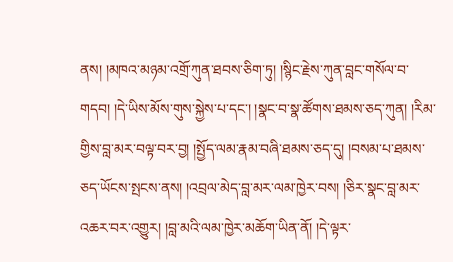ནས། །མཁའ་མཉམ་འགྲོ་ཀུན་ཐབས་ཅིག་ཏུ། །སྙིང་རྗེས་ཀུན་བླང་གསོལ་བ་གདབ། །དེ་ཡིས་མོས་གུས་སྐྱེས་པ་དང་། །སྣང་བ་སྣ་ཚོགས་ཐམས་ཅད་ཀུན། །རིམ་གྱིས་བླ་མར་བལྟ་བར་བྱ། །སྤྱོད་ལམ་རྣམ་བཞི་ཐམས་ཅད་དུ། །བསམ་པ་ཐམས་ཅད་ཡོངས་སྤངས་ནས། །འབྲལ་མེད་བླ་མར་ལམ་ཁྱེར་བས། །ཅིར་སྣང་བླ་མར་འཆར་བར་འགྱུར། །བླ་མའི་ལམ་ཁྱེར་མཆོག་ཡིན་ནོ། །དེ་ལྟར་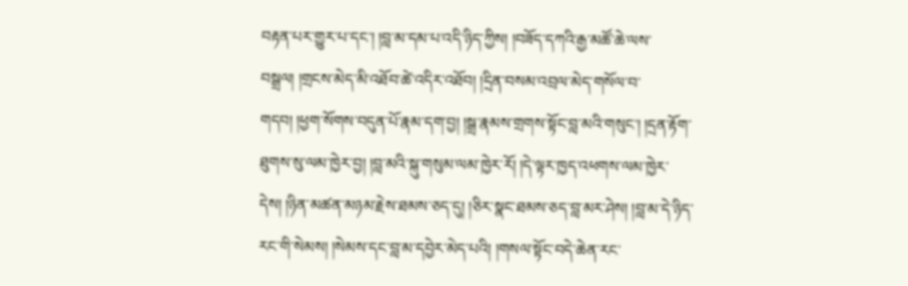བརྟན་པར་གྱུར་པ་དང་། །བླ་མ་དམ་པ་འདི་ཉིད་ཀྱིས། །བཟོད་དཀའི་རྒྱ་མཚོ་ཆེ་ལས་བསྒྲལ། །གྲངས་མེད་མི་འཐོབ་ཚེ་འདིར་འཐོབ། །དྲིན་བསམ་འབྲལ་མེད་གསོལ་བ་གདབ། །ཕྱག་སོགས་བདུན་པོ་རྣམ་དག་བྱ། །སྒྲ་རྣམས་གྲགས་སྟོང་བླ་མའི་གསུང་། །དྲན་རྟོག་ཐུགས་སུ་ལམ་ཁྱེར་བྱ། །བླ་མའི་སྐུ་གསུམ་ལམ་ཁྱེར་རོ། །དེ་ལྟར་ཁྱད་འཕགས་ལམ་ཁྱེར་དེས། །ཉིན་མཚན་མཉམ་རྗེས་ཐམས་ཅད་དུ། །ཅིར་སྣང་ཐམས་ཅད་བླ་མར་ཤེས། །བླ་མ་དེ་ཉིད་རང་གི་སེམས། །སེམས་དང་བླ་མ་དབྱེར་མེད་པའི། །གསལ་སྟོང་བདེ་ཆེན་རང་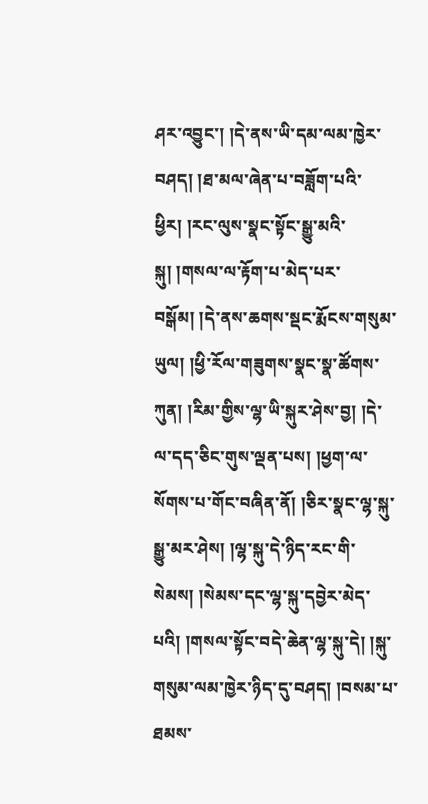ཤར་འབྱུང་། །དེ་ནས་ཡི་དམ་ལམ་ཁྱེར་བཤད། །ཐ་མལ་ཞེན་པ་བཟློག་པའི་ཕྱིར། །རང་ལུས་སྣང་སྟོང་སྒྱུ་མའི་སྐུ། །གསལ་ལ་རྟོག་པ་མེད་པར་བསྒོམ། །དེ་ནས་ཆགས་སྡང་རྨོངས་གསུམ་ཡུལ། །ཕྱི་རོལ་གཟུགས་སྣང་སྣ་ཚོགས་ཀུན། །རིམ་གྱིས་ལྷ་ཡི་སྐུར་ཤེས་བྱ། །དེ་ལ་དད་ཅིང་གུས་ལྡན་པས། །ཕྱག་ལ་སོགས་པ་གོང་བཞིན་ནོ། །ཅིར་སྣང་ལྷ་སྐུ་སྒྱུ་མར་ཤེས། །ལྷ་སྐུ་དེ་ཉིད་རང་གི་སེམས། །སེམས་དང་ལྷ་སྐུ་དབྱེར་མེད་པའི། །གསལ་སྟོང་བདེ་ཆེན་ལྷ་སྐུ་དེ། །སྐུ་གསུམ་ལམ་ཁྱེར་ཉིད་དུ་བཤད། །བསམ་པ་ཐམས་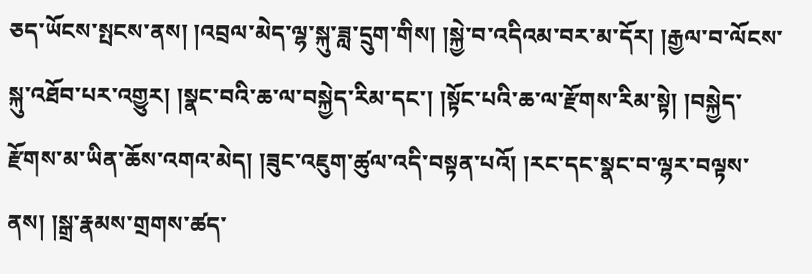ཅད་ཡོངས་སྤངས་ནས། །འབྲལ་མེད་ལྷ་སྐུ་ཟླ་དྲུག་གིས། །སྐྱེ་བ་འདིའམ་བར་མ་དོར། །རྒྱལ་བ་ལོངས་སྐུ་འཐོབ་པར་འགྱུར། །སྣང་བའི་ཆ་ལ་བསྐྱེད་རིམ་དང་། །སྟོང་པའི་ཆ་ལ་རྫོགས་རིམ་སྟེ། །བསྐྱེད་རྫོགས་མ་ཡིན་ཆོས་འགའ་མེད། །ཟུང་འཇུག་ཚུལ་འདི་བསྟན་པའོ། །རང་དང་སྣང་བ་ལྷར་བལྟས་ནས། །སྒྲ་རྣམས་གྲགས་ཚད་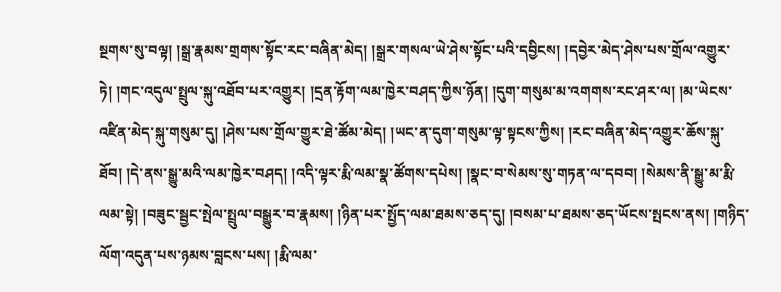སྔགས་སུ་བལྟ། །སྒྲ་རྣམས་གྲགས་སྟོང་རང་བཞིན་མེད། །སྒྲར་གསལ་ཡེ་ཤེས་སྟོང་པའི་དབྱིངས། །དབྱེར་མེད་ཤེས་པས་གྲོལ་འགྱུར་ཏེ། །གང་འདུལ་སྤྲུལ་སྐུ་འཐོབ་པར་འགྱུར། །དྲན་རྟོག་ལམ་ཁྱེར་བཤད་ཀྱིས་ཉོན། །དུག་གསུམ་མ་འགགས་རང་ཤར་ལ། །མ་ཡེངས་འཛིན་མེད་སྐུ་གསུམ་དུ། །ཤེས་པས་གྲོལ་གྱུར་ཐེ་ཚོམ་མེད། །ཡང་ན་དུག་གསུམ་ལྟ་སྟངས་ཀྱིས། །རང་བཞིན་མེད་འགྱུར་ཆོས་སྐུ་ཐོབ། །དེ་ནས་སྒྱུ་མའི་ལམ་ཁྱེར་བཤད། །འདི་ལྟར་རྨི་ལམ་སྣ་ཚོགས་དཔེས། །སྣང་བ་སེམས་སུ་གཏན་ལ་དབབ། །སེམས་ནི་སྒྱུ་མ་རྨི་ལམ་སྟེ། །བཟུང་སྦྱང་སྤེལ་སྤྲུལ་བསྒྱུར་བ་རྣམས། །ཉིན་པར་སྤྱོད་ལམ་ཐམས་ཅད་དུ། །བསམ་པ་ཐམས་ཅད་ཡོངས་སྤངས་ནས། །གཉིད་ལོག་འདུན་པས་ཉམས་བླངས་པས། །རྨི་ལམ་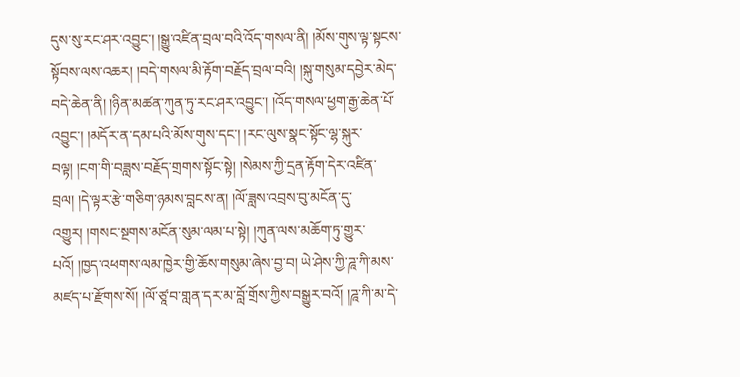དུས་སུ་རང་ཤར་འབྱུང་། །སྒྱུ་འཛིན་བྲལ་བའི་འོད་གསལ་ནི། །མོས་གུས་ལྟ་སྟངས་སྟོབས་ལས་འཆར། །བདེ་གསལ་མི་རྟོག་བརྗོད་བྲལ་བའི། །སྐུ་གསུམ་དབྱེར་མེད་བདེ་ཆེན་ནི། །ཉིན་མཚན་ཀུན་ཏུ་རང་ཤར་འབྱུང་། །འོད་གསལ་ཕྱག་རྒྱ་ཆེན་པོ་འབྱུང་། །མདོར་ན་དམ་པའི་མོས་གུས་དང་། །རང་ལུས་སྣང་སྟོང་ལྷ་སྐུར་བལྟ། །ངག་གི་བཟླས་བརྗོད་གྲགས་སྟོང་སྟེ། །སེམས་ཀྱི་དྲན་རྟོག་དེར་འཛིན་བྲལ། །དེ་ལྟར་རྩེ་གཅིག་ཉམས་བླངས་ན། །ལོ་ཟླས་འབྲས་བུ་མངོན་དུ་འགྱུར། །གསང་སྔགས་མངོན་སུམ་ལམ་པ་སྟེ། །ཀུན་ལས་མཆོག་ཏུ་གྱུར་པའོ། །ཁྱད་འཕགས་ལམ་ཁྱེར་གྱི་ཆོས་གསུམ་ཞེས་བྱ་བ། ཡེ་ཤེས་ཀྱི་ཌཱ་ཀི་མས་མཛད་པ་རྫོགས་སོ། །ལོ་ཙཱ་བ་གླན་དར་མ་བློ་གྲོས་ཀྱིས་བསྒྱུར་བའོ། །ཌཱ་ཀི་མ་དེ་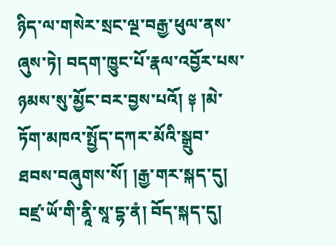ཉིད་ལ་གསེར་སྲང་ལྔ་བརྒྱ་ཕུལ་ནས་ཞུས་ཏེ། བདག་ཁྱུང་པོ་རྣལ་འབྱོར་པས་ཉམས་སུ་མྱོང་བར་བྱས་པའོ། ༈ །མེ་ཏོག་མཁའ་སྤྱོད་དཀར་མོའི་སྒྲུབ་ཐབས་བཞུགས་སོ། །རྒྱ་གར་སྐད་དུ། བཛྲ་ཡོ་གི་ནཱི་སཱ་དྷ་ནཾ། བོད་སྐད་དུ།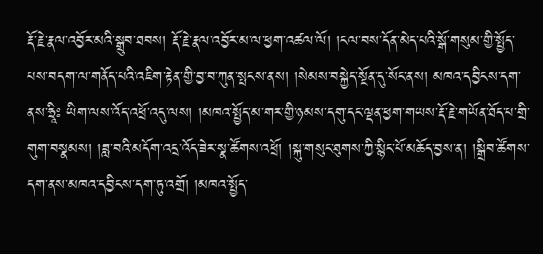རྡོ་རྗེ་རྣལ་འབྱོར་མའི་སྒྲུབ་ཐབས། རྡོ་རྗེ་རྣལ་འབྱོར་མ་ལ་ཕྱག་འཚལ་ལོ། །ངལ་བས་དོན་མེད་པའི་སྒོ་གསུམ་གྱི་སྤྱོད་པས་བདག་ལ་གནོད་པའི་འཇིག་རྟེན་གྱི་བྱ་བ་ཀུན་སྤངས་ནས། །སེམས་བསྐྱེད་སྔོན་དུ་སོང་ནས། མཁའ་དབྱིངས་དག་ནས་ཧྲཱིཿ ཡིག་ལས་འོད་འཕྲོ་འདུ་ལས། །མཁའ་སྤྱོད་མ་གར་གྱི་ཉམས་དགུ་དང་ལྡན་ཕྱག་གཡས་རྡོ་རྗེ་གཡོན་ཐོད་པ་གྲི་གུག་བསྣམས། །ཟླ་བའི་མདོག་འདྲ་འོད་ཟེར་སྣ་ཚོགས་འཕྲོ། །སྐུ་གསུང་ཐུགས་ཀྱི་སྙིང་པོ་མཆོད་བྱས་ན། །སྒྲིབ་ཚོགས་དག་ནས་མཁའ་དབྱིངས་དག་ཏུ་འགྲོ། །མཁའ་སྤྱོད་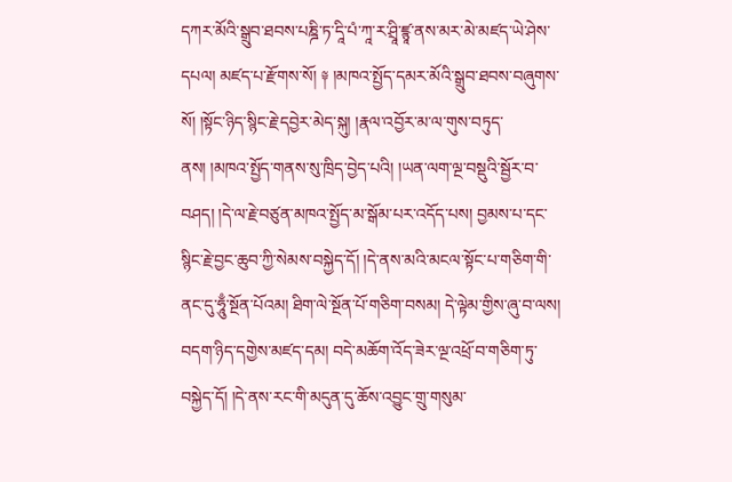དཀར་མོའི་སྒྲུབ་ཐབས་པཎྜི་ཏ་དཱི་པཾ་ཀཱ་ར་ཤྲཱི་ཛྙཱ་ནས་མར་མེ་མཛད་ཡེ་ཤེས་དཔལ། མཛད་པ་རྫོགས་སོ། ༈ །མཁའ་སྤྱོད་དམར་མོའི་སྒྲུབ་ཐབས་བཞུགས་སོ། །སྟོང་ཉིད་སྙིང་རྗེ་དབྱེར་མེད་སྐུ། །རྣལ་འབྱོར་མ་ལ་གུས་བཏུད་ནས། །མཁའ་སྤྱོད་གནས་སུ་ཁྲིད་བྱེད་པའི། །ཡན་ལག་ལྔ་བསྡུའི་སྦྱོར་བ་བཤད། །དེ་ལ་རྗེ་བཙུན་མཁའ་སྤྱོད་མ་སྒོམ་པར་འདོད་པས། བྱམས་པ་དང་སྙིང་རྗེ་བྱང་ཆུབ་ཀྱི་སེམས་བསྐྱེད་དོ། །དེ་ནས་མའི་མངལ་སྟོང་པ་གཅིག་གི་ནང་དུ་ཧཱུྃ་སྔོན་པོའམ། ཐིག་ལེ་སྔོན་པོ་གཅིག་བསམ། དེ་ལྟེམ་གྱིས་ཞུ་བ་ལས། བདག་ཉིད་དགྱེས་མཛད་དམ། བདེ་མཆོག་འོད་ཟེར་ལྔ་འཕྲོ་བ་གཅིག་ཏུ་བསྐྱེད་དོ། །དེ་ནས་རང་གི་མདུན་དུ་ཆོས་འབྱུང་གྲུ་གསུམ་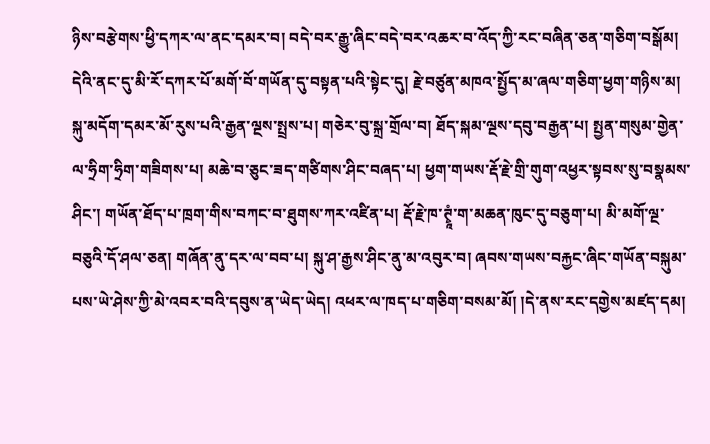ཉིས་བརྩེགས་ཕྱི་དཀར་ལ་ནང་དམར་བ། བདེ་བར་རྒྱུ་ཞིང་བདེ་བར་འཆར་བ་འོད་ཀྱི་རང་བཞིན་ཅན་གཅིག་བསྒོམ། དེའི་ནང་དུ་མི་རོ་དཀར་པོ་མགོ་བོ་གཡོན་དུ་བསྟན་པའི་སྟེང་དུ། རྗེ་བཙུན་མཁའ་སྤྱོད་མ་ཞལ་གཅིག་ཕྱག་གཉིས་མ། སྐུ་མདོག་དམར་མོ་རུས་པའི་རྒྱན་ལྔས་སྤྲས་པ། གཅེར་བུ་སྐྲ་གྲོལ་བ། ཐོད་སྐམ་ལྔས་དབུ་བརྒྱན་པ། སྤྱན་གསུམ་གྱེན་ལ་ཧྲིག་ཧྲིག་གཟིགས་པ། མཆེ་བ་ཅུང་ཟད་གཙིགས་ཤིང་བཞད་པ། ཕྱག་གཡས་རྡོ་རྗེ་གྲི་གུག་འཕྱར་སྟབས་སུ་བསྣམས་ཤིང་། གཡོན་ཐོད་པ་ཁྲག་གིས་བཀང་བ་ཐུགས་ཀར་འཛིན་པ། རྡོ་རྗེ་ཁ་ཊྭཱཾ་ག་མཆན་ཁུང་དུ་བཅུག་པ། མི་མགོ་ལྔ་བཅུའི་དོ་ཤལ་ཅན། གཞོན་ནུ་དར་ལ་བབ་པ། སྐུ་ཤ་རྒྱས་ཤིང་ནུ་མ་འབུར་བ། ཞབས་གཡས་བརྐྱང་ཞིང་གཡོན་བསྐུམ་པས་ཡེ་ཤེས་ཀྱི་མེ་འབར་བའི་དབུས་ན་ཡེད་ཡེད། འཕར་ལ་ཁད་པ་གཅིག་བསམ་མོ། །དེ་ནས་རང་དགྱེས་མཛད་དམ།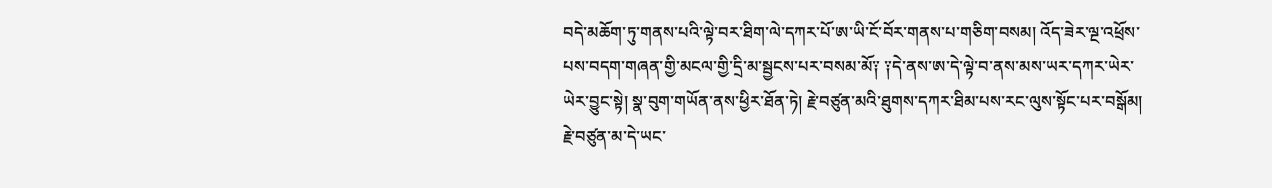བདེ་མཆོག་ཏུ་གནས་པའི་ལྟེ་བར་ཐིག་ལེ་དཀར་པོ་ཨ་ཡི་ངོ་བོར་གནས་པ་གཅིག་བསམ། འོད་ཟེར་ལྔ་འཕྲོས་པས་བདག་གཞན་གྱི་མངལ་གྱི་དྲི་མ་སྦྱངས་པར་བསམ་མོ༑ ༑དེ་ནས་ཨ་དེ་ལྟེ་བ་ནས་མས་ཡར་དཀར་ཡེར་ཡེར་བྱུང་སྟེ། སྣ་བུག་གཡོན་ནས་ཕྱིར་ཐོན་ཏེ། རྗེ་བཙུན་མའི་ཐུགས་དཀར་ཐིམ་པས་རང་ལུས་སྟོང་པར་བསྒོམ། རྗེ་བཙུན་མ་དེ་ཡང་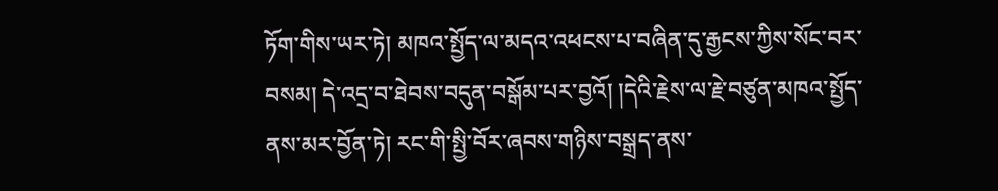ཏོག་གིས་ཡར་ཏེ། མཁའ་སྤྱོད་ལ་མདའ་འཕངས་པ་བཞིན་དུ་རྒྱངས་ཀྱིས་སོང་བར་བསམ། དེ་འདྲ་བ་ཐེབས་བདུན་བསྒོམ་པར་བྱའོ། །དེའི་རྗེས་ལ་རྗེ་བཙུན་མཁའ་སྤྱོད་ནས་མར་བྱོན་ཏེ། རང་གི་སྤྱི་བོར་ཞབས་གཉིས་བསྒྲད་ནས་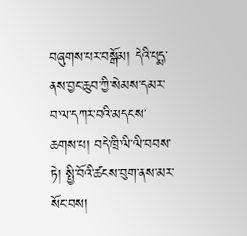བཞུགས་པར་བསྒོམ། དེའི་པདྨ་ནས་བྱང་ཆུབ་ཀྱི་སེམས་དམར་བ་ལ་དཀར་བའི་མདངས་ཆགས་པ། བདེ་ཁྲི་ལི་ལི་བབས་ཏེ། སྤྱི་བོའི་ཚངས་བུག་ནས་མར་སོང་བས།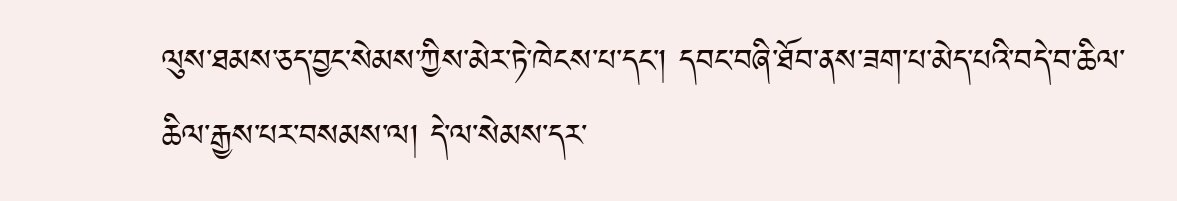ལུས་ཐམས་ཅད་བྱང་སེམས་ཀྱིས་མེར་ཏེ་ཁེངས་པ་དང་། དབང་བཞི་ཐོབ་ནས་ཟག་པ་མེད་པའི་བདེ་བ་ཆིལ་ཆིལ་རྒྱས་པར་བསམས་ལ། དེ་ལ་སེམས་དར་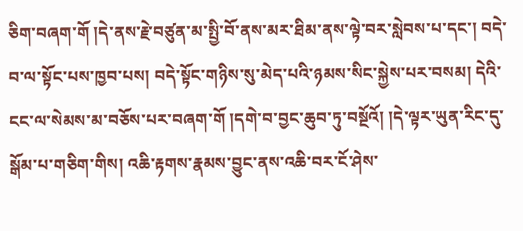ཅིག་བཞག་གོ །དེ་ནས་རྗེ་བཙུན་མ་སྤྱི་བོ་ནས་མར་ཐིམ་ནས་ལྟེ་བར་སླེབས་པ་དང་། བདེ་བ་ལ་སྟོང་པས་ཁྱབ་པས། བདེ་སྟོང་གཉིས་སུ་མེད་པའི་ཉམས་སིང་སྐྱེས་པར་བསམ། དེའི་ངང་ལ་སེམས་མ་བཅོས་པར་བཞག་གོ །དགེ་བ་བྱང་ཆུབ་ཏུ་བསྔོའོ། །དེ་ལྟར་ཡུན་རིང་དུ་སྒོམ་པ་གཅིག་གིས། འཆི་རྟགས་རྣམས་བྱུང་ནས་འཆི་བར་ངོ་ཤེས་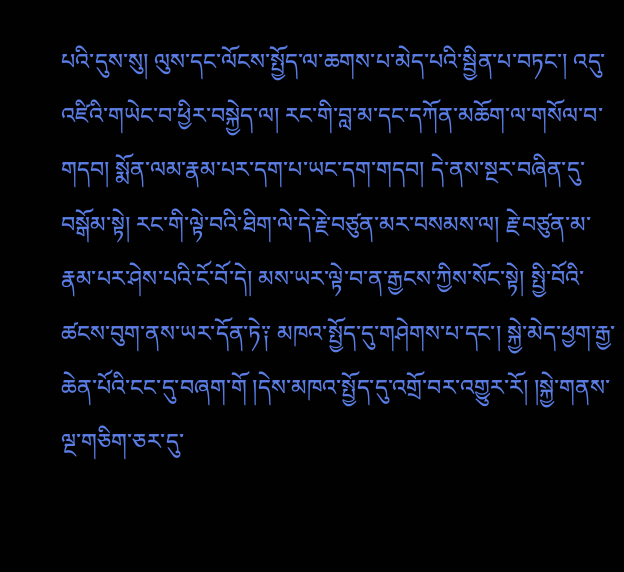པའི་དུས་སུ། ལུས་དང་ལོངས་སྤྱོད་ལ་ཆགས་པ་མེད་པའི་སྦྱིན་པ་བཏང་། འདུ་འཛིའི་གཡེང་བ་ཕྱིར་བསྐྱེད་ལ། རང་གི་བླ་མ་དང་དཀོན་མཆོག་ལ་གསོལ་བ་གདབ། སྨོན་ལམ་རྣམ་པར་དག་པ་ཡང་དག་གདབ། དེ་ནས་སྔར་བཞིན་དུ་བསྒོམ་སྟེ། རང་གི་ལྟེ་བའི་ཐིག་ལེ་དེ་རྗེ་བཙུན་མར་བསམས་ལ། རྗེ་བཙུན་མ་རྣམ་པར་ཤེས་པའི་ངོ་བོ་དེ། མས་ཡར་ལྟེ་བ་ན་རྒྱངས་ཀྱིས་སོང་སྟེ། སྤྱི་བོའི་ཚངས་བུག་ནས་ཡར་དོན་ཏེ༑ མཁའ་སྤྱོད་དུ་གཤེགས་པ་དང་། སྐྱེ་མེད་ཕྱག་རྒྱ་ཆེན་པོའི་ངང་དུ་བཞག་གོ །དེས་མཁའ་སྤྱོད་དུ་འགྲོ་བར་འགྱུར་རོ། །སྐྱེ་གནས་ལྔ་གཅིག་ཅར་དུ་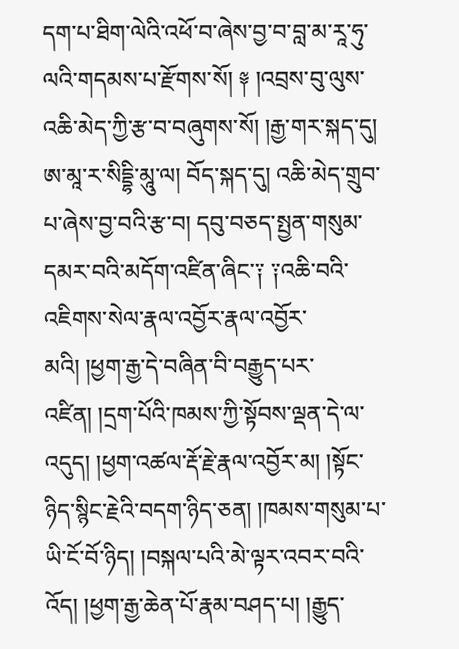དག་པ་ཐིག་ལེའི་འཕོ་བ་ཞེས་བྱ་བ་བླ་མ་རཱ་ཧུ་ལའི་གདམས་པ་རྫོགས་སོ། ༈ །འབྲས་བུ་ལུས་འཆི་མེད་ཀྱི་རྩ་བ་བཞུགས་སོ། །རྒྱ་གར་སྐད་དུ། ཨ་མཱ་ར་སིདྡྷི་མཱུ་ལ། བོད་སྐད་དུ། འཆི་མེད་གྲུབ་པ་ཞེས་བྱ་བའི་རྩ་བ། དབུ་བཅད་སྤྱན་གསུམ་དམར་བའི་མདོག་འཛིན་ཞིང་༑ ༑འཆི་བའི་འཇིགས་སེལ་རྣལ་འབྱོར་རྣལ་འབྱོར་མའི། །ཕྱག་རྒྱ་དེ་བཞིན་བི་བརྒྱུད་པར་འཛིན། །དྲག་པོའི་ཁམས་ཀྱི་སྟོབས་ལྡན་དེ་ལ་འདུད། །ཕྱག་འཚལ་རྡོ་རྗེ་རྣལ་འབྱོར་མ། །སྟོང་ཉིད་སྙིང་རྗེའི་བདག་ཉིད་ཅན། །ཁམས་གསུམ་པ་ཡི་ངོ་བོ་ཉིད། །བསྐལ་པའི་མེ་ལྟར་འབར་བའི་འོད། །ཕྱག་རྒྱ་ཆེན་པོ་རྣམ་བཤད་པ། །རྒྱུད་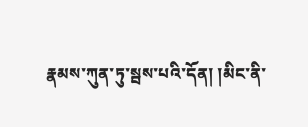རྣམས་ཀུན་ཏུ་སྦས་པའི་དོན། །མིང་ནི་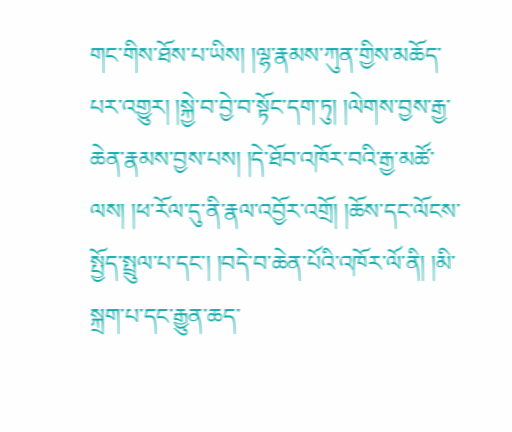གང་གིས་ཐོས་པ་ཡིས། །ལྷ་རྣམས་ཀུན་གྱིས་མཆོད་པར་འགྱུར། །སྐྱེ་བ་བྱེ་བ་སྟོང་དག་ཏུ། །ལེགས་བྱས་རྒྱ་ཆེན་རྣམས་བྱས་པས། །དེ་ཐོབ་འཁོར་བའི་རྒྱ་མཚོ་ལས། །ཕ་རོལ་དུ་ནི་རྣལ་འབྱོར་འགྲོ། །ཆོས་དང་ལོངས་སྤྱོད་སྤྲུལ་པ་དང་། །བདེ་བ་ཆེན་པོའི་འཁོར་ལོ་ནི། །མི་སྐྲག་པ་དང་རྒྱུན་ཆད་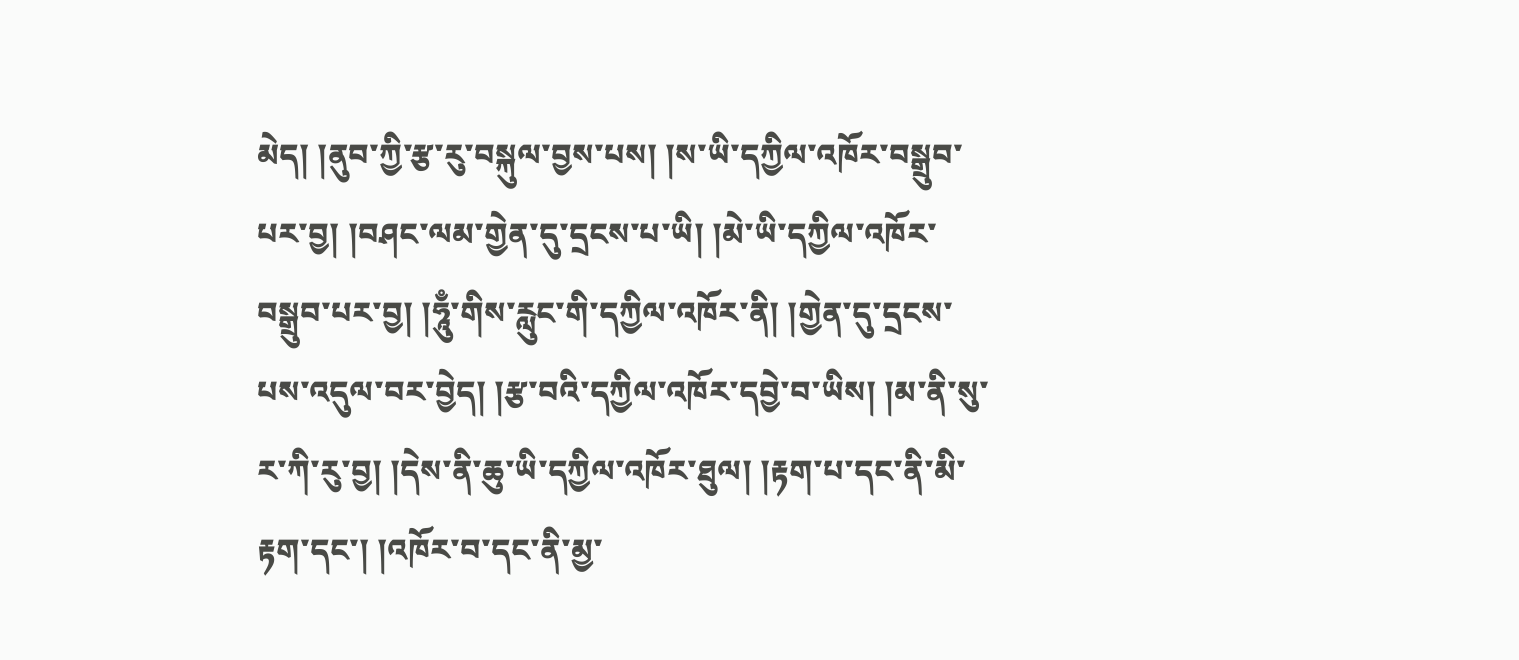མེད། །ནུབ་ཀྱི་རྩ་རུ་བསྐུལ་བྱས་པས། །ས་ཡི་དཀྱིལ་འཁོར་བསྒྲུབ་པར་བྱ། །བཤང་ལམ་གྱེན་དུ་དྲངས་པ་ཡི། །མེ་ཡི་དཀྱིལ་འཁོར་བསྒྲུབ་པར་བྱ། །ཧཱུྃ་གིས་རླུང་གི་དཀྱིལ་འཁོར་ནི། །གྱེན་དུ་དྲངས་པས་འདུལ་བར་བྱེད། །རྩ་བའི་དཀྱིལ་འཁོར་དབྱེ་བ་ཡིས། །མ་ནི་སུ་ར་ཀི་རུ་བྱ། །དེས་ནི་ཆུ་ཡི་དཀྱིལ་འཁོར་ཐུལ། །རྟག་པ་དང་ནི་མི་རྟག་དང་། །འཁོར་བ་དང་ནི་མྱ་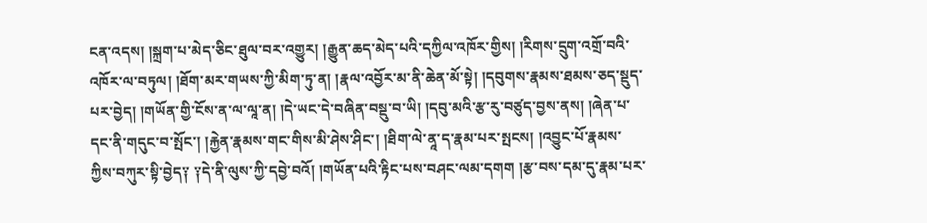ངན་འདས། །སྐྲག་པ་མེད་ཅིང་ཐུལ་བར་འགྱུར། །རྒྱུན་ཆད་མེད་པའི་དཀྱིལ་འཁོར་གྱིས། །རིགས་དྲུག་འགྲོ་བའི་འཁོར་ལ་བཏུལ། །ཐོག་མར་གཡས་ཀྱི་མིག་ཏུ་ན། །རྣལ་འབྱོར་མ་ནི་ཆེན་མོ་སྟེ། །དབུགས་རྣམས་ཐམས་ཅད་སྡུད་པར་བྱེད། །གཡོན་གྱི་ངོས་ན་ལ་ལཱ་ན། །དེ་ཡང་དེ་བཞིན་བསྡུ་བ་ཡི། །དབུ་མའི་རྩ་རུ་བཙུད་བྱས་ནས། །ཞེན་པ་དང་ནི་གདུང་བ་སྤོང་། །རྐྱེན་རྣམས་གང་གིས་མི་ཤེས་ཤིང་། །ཐིག་ལེ་ནཱ་ད་རྣམ་པར་སྤངས། །འབྱུང་པོ་རྣམས་ཀྱིས་བཀུར་སྟི་བྱེད༑ ༑དེ་ནི་ལུས་ཀྱི་དབྱེ་བའོ། །གཡོན་པའི་རྟིང་པས་བཤང་ལམ་དགག །རྩ་བས་དམ་དུ་རྣམ་པར་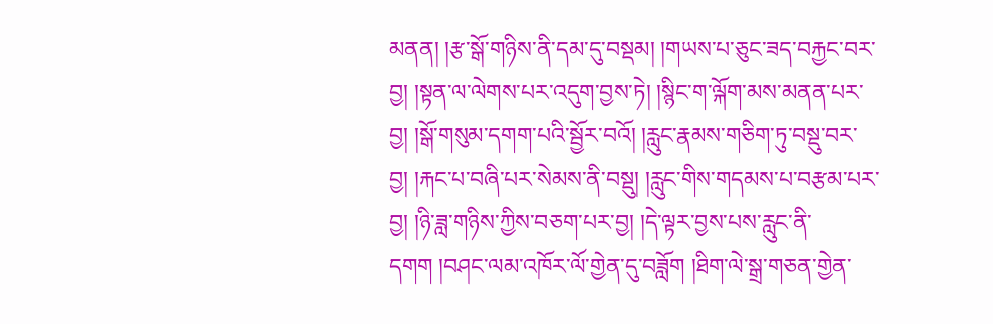མནན། །རྩ་སྒོ་གཉིས་ནི་དམ་དུ་བསྡམ། །གཡས་པ་ཅུང་ཟད་བརྐྱང་བར་བྱ། །སྟན་ལ་ལེགས་པར་འདུག་བྱས་ཏེ། །སྙིང་ག་ལྐོག་མས་མནན་པར་བྱ། །སྒོ་གསུམ་དགག་པའི་སྦྱོར་བའོ། །རླུང་རྣམས་གཅིག་ཏུ་བསྡུ་བར་བྱ། །རྐང་པ་བཞི་པར་སེམས་ནི་བསྡུ། །རླུང་གིས་གདམས་པ་བརྩམ་པར་བྱ། །ཉི་ཟླ་གཉིས་ཀྱིས་བཅག་པར་བྱ། །དེ་ལྟར་བྱས་པས་རླུང་ནི་དགག །བཤང་ལམ་འཁོར་ལོ་གྱེན་དུ་བཟློག །ཐིག་ལེ་སྒྲ་གཅན་གྱེན་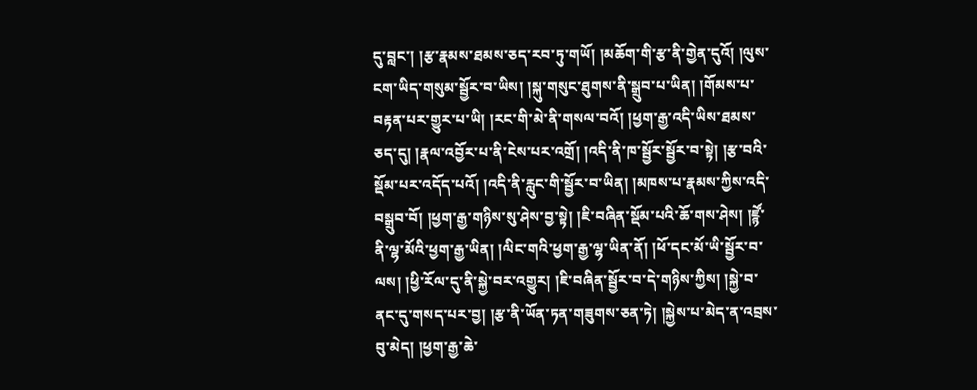དུ་བླང་། །རྩ་རྣམས་ཐམས་ཅད་རབ་ཏུ་གཡོ། །མཆོག་གི་རྩ་ནི་གྱེན་དུའོ། །ལུས་ངག་ཡིད་གསུམ་སྦྱོར་བ་ཡིས། །སྐུ་གསུང་ཐུགས་ནི་སྒྲུབ་པ་ཡིན། །གོམས་པ་བརྟན་པར་གྱུར་པ་ཡི། །རང་གི་མེ་ནི་གསལ་བའོ། །ཕྱག་རྒྱ་འདི་ཡིས་ཐམས་ཅད་དུ། །རྣལ་འབྱོར་པ་ནི་ངེས་པར་འགྲོ། །འདི་ནི་ཁ་སྦྱོར་སྦྱོར་བ་སྟེ། །རྩ་བའི་སྡོམ་པར་འདོད་པའོ། །འདི་ནི་རླུང་གི་སྦྱོར་བ་ཡིན། །མཁས་པ་རྣམས་ཀྱིས་འདི་བསྒྲུབ་བོ། །ཕྱག་རྒྱ་གཉིས་སུ་ཤེས་བྱ་སྟེ། །ཇི་བཞིན་སྡོམ་པའི་ཆོ་གས་ཤེས། །ཛྙོ་ནི་ལྷ་མོའི་ཕྱག་རྒྱ་ཡིན། །ལིང་གའི་ཕྱག་རྒྱ་ལྷ་ཡིན་ནོ། །ཕོ་དང་མོ་ཡི་སྦྱོར་བ་ལས། །ཕྱི་རོལ་དུ་ནི་སྐྱེ་བར་འགྱུར། །ཇི་བཞིན་སྦྱོར་བ་དེ་གཉིས་ཀྱིས། །སྐྱེ་བ་ནང་དུ་གསད་པར་བྱ། །རྩ་ནི་ཡོན་ཏན་གཟུགས་ཅན་ཏེ། །སྐྱེས་པ་མེད་ན་འབྲས་བུ་མེད། །ཕྱག་རྒྱ་ཆེ་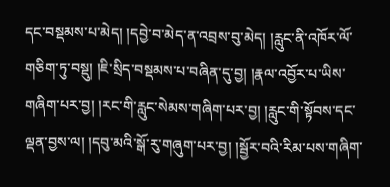དང་བསྡམས་པ་མེད། །དབྱེ་བ་མེད་ན་འབྲས་བུ་མེད། །རླུང་ནི་འཁོར་ལོ་གཅིག་ཏུ་བསྡུ། །ཇི་སྲིད་བསྡམས་པ་བཞིན་དུ་བྱ། །རྣལ་འབྱོར་པ་ཡིས་གཞིག་པར་བྱ། །རང་གི་རླུང་སེམས་གཞིག་པར་བྱ། །རླུང་གི་སྟོབས་དང་ལྡན་བྱས་ལ། །དབུ་མའི་སྒོ་རུ་གཞུག་པར་བྱ། །སྦྱོར་བའི་རིམ་པས་གཞིག་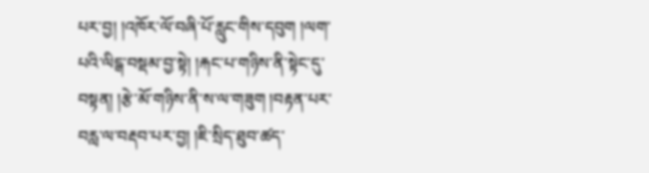པར་བྱ། །འཁོར་ལོ་བཞི་པོ་རླུང་གིས་དབུག །ལག་པའི་ལིངྒ་བསྡམ་བྱ་སྟེ། །རྐང་པ་གཉིས་ནི་སྟེང་དུ་བསྟན། །རྩེ་མོ་གཉིས་ནི་ས་ལ་གཟུག །བརྟན་པར་བརླ་ལ་བརྡབ་པར་བྱ། །ཇི་སྲིད་ཐུབ་ཚད་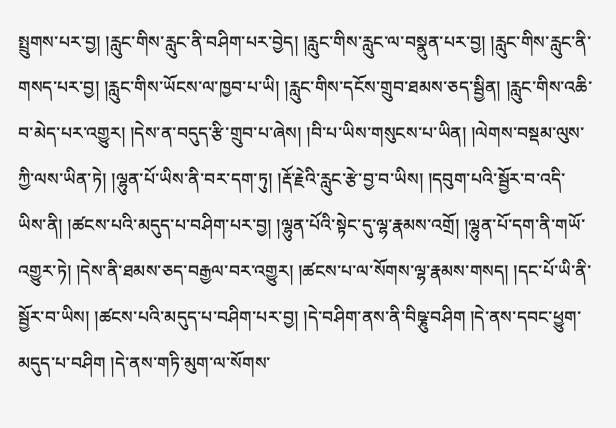སྤྲུགས་པར་བྱ། །རླུང་གིས་རླུང་ནི་བཤིག་པར་བྱེད། །རླུང་གིས་རླུང་ལ་བསྣུན་པར་བྱ། །རླུང་གིས་རླུང་ནི་གསད་པར་བྱ། །རླུང་གིས་ཡོངས་ལ་ཁྱབ་པ་ཡི། །རླུང་གིས་དངོས་གྲུབ་ཐམས་ཅད་སྦྱིན། །རླུང་གིས་འཆི་བ་མེད་པར་འགྱུར། །དེས་ན་བདུད་རྩི་གྲུབ་པ་ཞེས། །བི་པ་ཡིས་གསུངས་པ་ཡིན། །ལེགས་བསྡམ་ལུས་ཀྱི་ལས་ཡིན་ཏེ། །ལྷུན་པོ་ཡིས་ནི་བར་དག་ཏུ། །རྡོ་རྗེའི་རླུང་རྩེ་བྱ་བ་ཡིས། །དབུག་པའི་སྦྱོར་བ་འདི་ཡིས་ནི། །ཚངས་པའི་མདུད་པ་བཤིག་པར་བྱ། །ལྷུན་པོའི་སྟེང་དུ་ལྷ་རྣམས་འགྲོ། །ལྷུན་པོ་དག་ནི་གཡོ་འགྱུར་ཏེ། །དེས་ནི་ཐམས་ཅད་བརྒྱལ་བར་འགྱུར། །ཚངས་པ་ལ་སོགས་ལྷ་རྣམས་གསད། །དང་པོ་ཡི་ནི་སྦྱོར་བ་ཡིས། །ཚངས་པའི་མདུད་པ་བཤིག་པར་བྱ། །དེ་བཤིག་ནས་ནི་བིཥྞུ་བཤིག །དེ་ནས་དབང་ཕྱུག་མདུད་པ་བཤིག །དེ་ནས་གཏི་མུག་ལ་སོགས་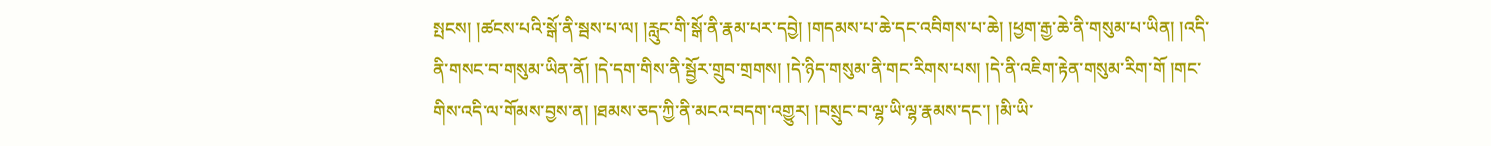སྤངས། །ཚངས་པའི་སྒོ་ནི་སྦས་པ་ལ། །རླུང་གི་སྒོ་ནི་རྣམ་པར་དབྱེ། །གདམས་པ་ཆེ་དང་འབིགས་པ་ཆེ། །ཕྱག་རྒྱ་ཆེ་ནི་གསུམ་པ་ཡིན། །འདི་ནི་གསང་བ་གསུམ་ཡིན་ནོ། །དེ་དག་གིས་ནི་སྦྱོར་གྲུབ་གྲགས། །དེ་ཉིད་གསུམ་ནི་གང་རིགས་པས། །དེ་ནི་འཇིག་རྟེན་གསུམ་རིག་གོ །གང་གིས་འདི་ལ་གོམས་བྱས་ན། །ཐམས་ཅད་ཀྱི་ནི་མངའ་བདག་འགྱུར། །བསྲུང་བ་ལྷ་ཡི་ལྷ་རྣམས་དང་། །མི་ཡི་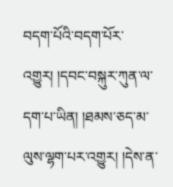བདག་པོའི་བདག་པོར་འགྱུར། །དབང་བསྐུར་ཀུན་ལ་དག་པ་ཡིན། །ཐམས་ཅད་མ་ལུས་ལྷག་པར་འགྱུར། །དེས་ན་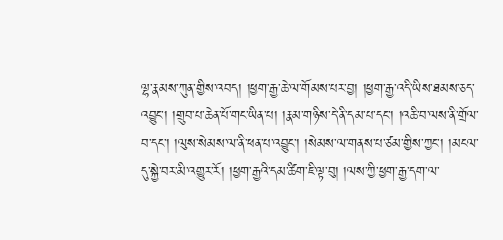ལྷ་རྣམས་ཀུན་གྱིས་འབད། །ཕྱག་རྒྱ་ཆེ་ལ་གོམས་པར་བྱ། །ཕྱག་རྒྱ་འདི་ཡིས་ཐམས་ཅད་འབྱུང་། །གྲུབ་པ་ཆེན་པོ་གང་ཡིན་པ། །རྣམ་གཉིས་དེ་ནི་དམ་པ་དང་། །འཆི་བ་ལས་ནི་གྲོལ་བ་དང་། །ལུས་སེམས་ལ་ནི་ཕན་པ་འབྱུང་། །སེམས་ལ་གནས་པ་ཙམ་གྱིས་ཀྱང་། །མངལ་དུ་སྐྱེ་བར་མི་འགྱུར་རོ། །ཕྱག་རྒྱའི་དམ་ཚིག་ཇི་ལྟ་བུ། །ལས་ཀྱི་ཕྱག་རྒྱ་དག་ལ་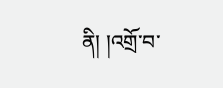ནི། །འགྲོ་བ་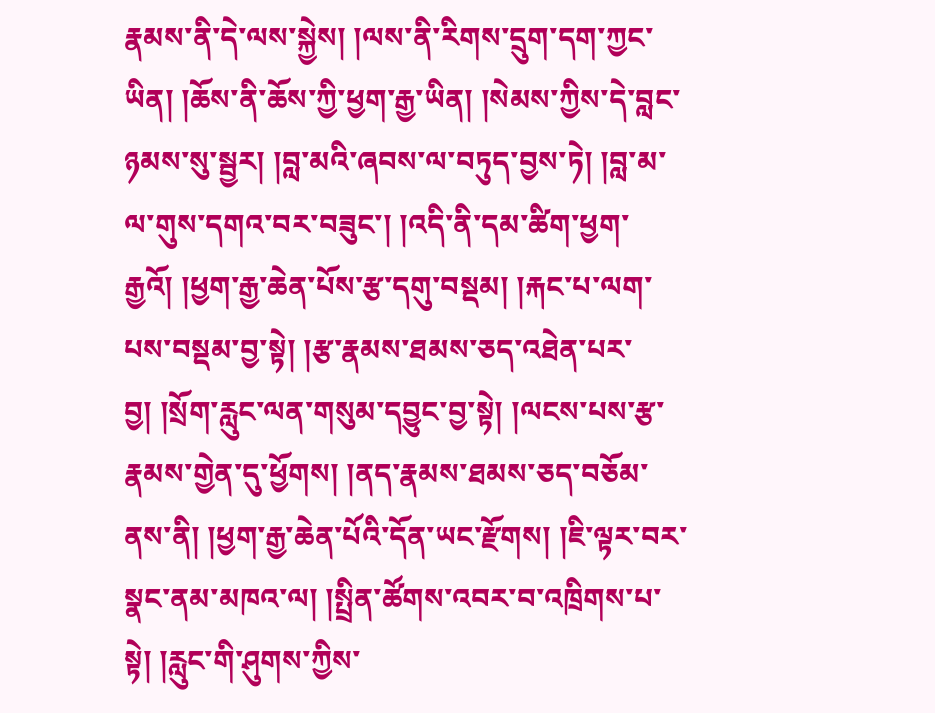རྣམས་ནི་དེ་ལས་སྐྱེས། །ལས་ནི་རིགས་དྲུག་དག་ཀྱང་ཡིན། །ཆོས་ནི་ཆོས་ཀྱི་ཕྱག་རྒྱ་ཡིན། །སེམས་ཀྱིས་དེ་བླང་ཉམས་སུ་སྦྱར། །བླ་མའི་ཞབས་ལ་བཏུད་བྱས་ཏེ། །བླ་མ་ལ་གུས་དགའ་བར་བཟུང་། །འདི་ནི་དམ་ཚིག་ཕྱག་རྒྱའོ། །ཕྱག་རྒྱ་ཆེན་པོས་རྩ་དགུ་བསྡམ། །རྐང་པ་ལག་པས་བསྡམ་བྱ་སྟེ། །རྩ་རྣམས་ཐམས་ཅད་འཐེན་པར་བྱ། །སྲོག་རླུང་ལན་གསུམ་དབྱུང་བྱ་སྟེ། །ལངས་པས་རྩ་རྣམས་གྱེན་དུ་ཕྱོགས། །ནད་རྣམས་ཐམས་ཅད་བཅོམ་ནས་ནི། །ཕྱག་རྒྱ་ཆེན་པོའི་དོན་ཡང་རྫོགས། །ཇི་ལྟར་བར་སྣང་ནམ་མཁའ་ལ། །སྤྲིན་ཚོགས་འབར་བ་འཁྲིགས་པ་སྟེ། །རླུང་གི་ཤུགས་ཀྱིས་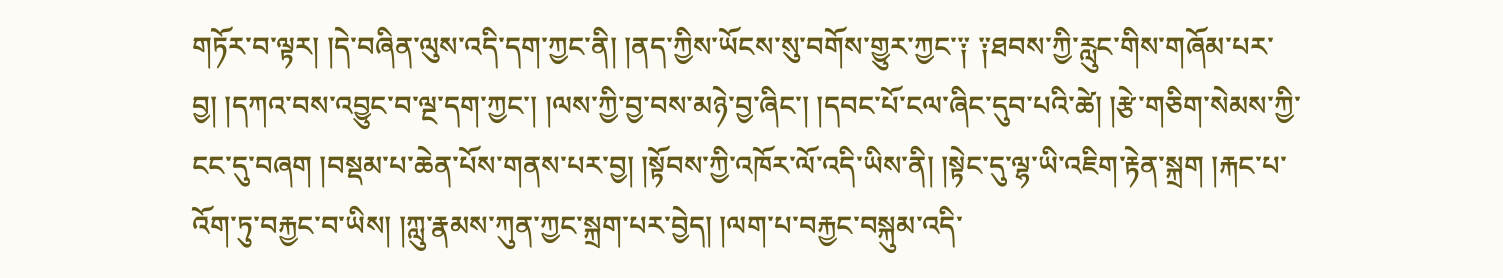གཏོར་བ་ལྟར། །དེ་བཞིན་ལུས་འདི་དག་ཀྱང་ནི། །ནད་ཀྱིས་ཡོངས་སུ་བགོས་གྱུར་ཀྱང་༑ ༑ཐབས་ཀྱི་རླུང་གིས་གཞོམ་པར་བྱ། །དཀའ་བས་འབྱུང་བ་ལྔ་དག་ཀྱང་། །ལས་ཀྱི་བྱ་བས་མཉེ་བྱ་ཞིང་། །དབང་པོ་ངལ་ཞིང་དུབ་པའི་ཚེ། །རྩེ་གཅིག་སེམས་ཀྱི་ངང་དུ་བཞག །བསྡམ་པ་ཆེན་པོས་གནས་པར་བྱ། །སྟོབས་ཀྱི་འཁོར་ལོ་འདི་ཡིས་ནི། །སྟེང་དུ་ལྷ་ཡི་འཇིག་རྟེན་སྐྲག །རྐང་པ་འོག་ཏུ་བརྐྱང་བ་ཡིས། །ཀླུ་རྣམས་ཀུན་ཀྱང་སྐྲག་པར་བྱེད། །ལག་པ་བརྐྱང་བསྐུམ་འདི་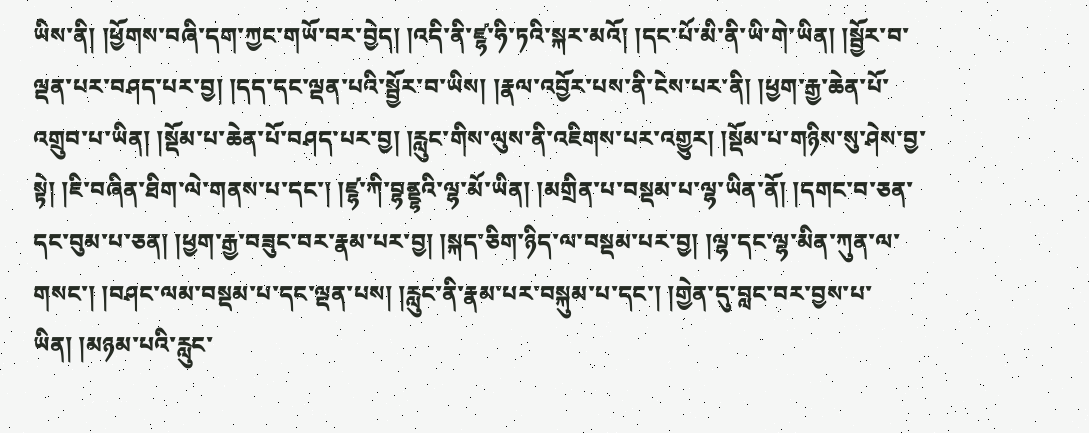ཡིས་ནི། །ཕྱོགས་བཞི་དག་ཀྱང་གཡོ་བར་བྱེད། །འདི་ནི་ཛྷ་ཧི་ཏའི་སྐར་མའོ། །དང་པོ་མི་ནི་ཡི་གེ་ཡིན། །སྦྱོར་བ་ལྡན་པར་བཤད་པར་བྱ། །དད་དང་ལྡན་པའི་སྦྱོར་བ་ཡིས། །རྣལ་འབྱོར་པས་ནི་ངེས་པར་ནི། །ཕྱག་རྒྱ་ཆེན་པོ་འགྲུབ་པ་ཡིན། །སྡོམ་པ་ཆེན་པོ་བཤད་པར་བྱ། །རླུང་གིས་ལུས་ནི་འཇིགས་པར་འགྱུར། །སྡོམ་པ་གཉིས་སུ་ཤེས་བྱ་སྟེ། །ཇི་བཞིན་ཐིག་ལེ་གནས་པ་དང་། །ཛྷ་ཀི་བྷནྡྷའི་ལྷ་མོ་ཡིན། །མགྲིན་པ་བསྡམ་པ་ལྷ་ཡིན་ནོ། །དགང་བ་ཅན་དང་བུམ་པ་ཅན། །ཕྱག་རྒྱ་བཟུང་བར་རྣམ་པར་བྱ། །སྐད་ཅིག་ཉིད་ལ་བསྡམ་པར་བྱ། །ལྷ་དང་ལྷ་མིན་ཀུན་ལ་གསང་། །བཤང་ལམ་བསྡམ་པ་དང་ལྡན་པས། །རླུང་ནི་རྣམ་པར་བསྐུམ་པ་དང་། །གྱེན་དུ་བླང་བར་བྱས་པ་ཡིན། །མཉམ་པའི་རླུང་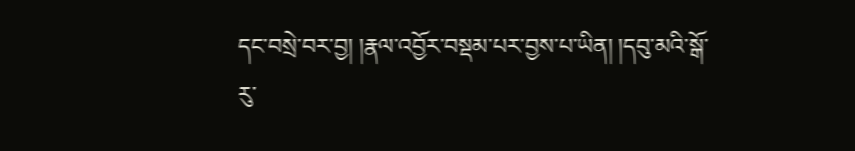དང་བསྲེ་བར་བྱ། །རྣལ་འབྱོར་བསྡམ་པར་བྱས་པ་ཡིན། །དབུ་མའི་སྒོ་རུ་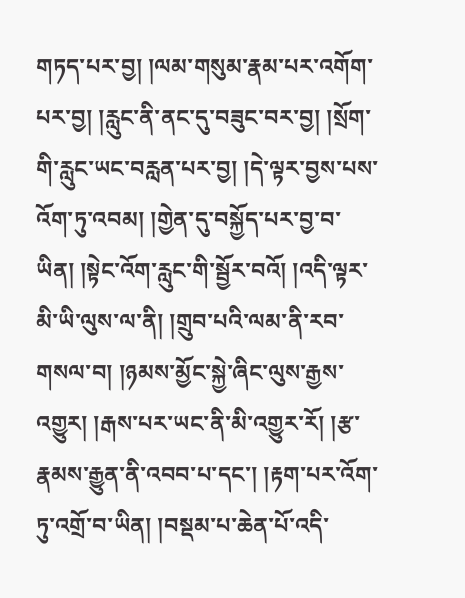གཏད་པར་བྱ། །ལམ་གསུམ་རྣམ་པར་འགོག་པར་བྱ། །རླུང་ནི་ནང་དུ་བཟུང་བར་བྱ། །སྲོག་གི་རླུང་ཡང་བརླན་པར་བྱ། །དེ་ལྟར་བྱས་པས་འོག་ཏུ་འབམ། །གྱེན་དུ་བསྐྱོད་པར་བྱ་བ་ཡིན། །སྟེང་འོག་རླུང་གི་སྦྱོར་བའོ། །འདི་ལྟར་མི་ཡི་ལུས་ལ་ནི། །གྲུབ་པའི་ལམ་ནི་རབ་གསལ་བ། །ཉམས་མྱོང་སྐྱེ་ཞིང་ལུས་རྒྱས་འགྱུར། །རྒས་པར་ཡང་ནི་མི་འགྱུར་རོ། །རྩ་རྣམས་རྒྱུན་ནི་འབབ་པ་དང་། །རྟག་པར་འོག་ཏུ་འགྲོ་བ་ཡིན། །བསྡམ་པ་ཆེན་པོ་འདི་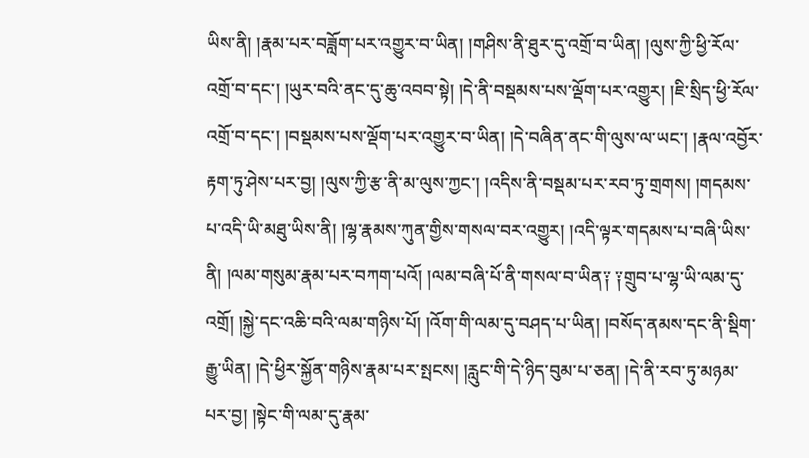ཡིས་ནི། །རྣམ་པར་བཟློག་པར་འགྱུར་བ་ཡིན། །གཤིས་ནི་ཐུར་དུ་འགྲོ་བ་ཡིན། །ལུས་ཀྱི་ཕྱི་རོལ་འགྲོ་བ་དང་། །ཡུར་བའི་ནང་དུ་ཆུ་འབབ་སྟེ། །དེ་ནི་བསྡམས་པས་ལྡོག་པར་འགྱུར། །ཇི་སྲིད་ཕྱི་རོལ་འགྲོ་བ་དང་། །བསྡམས་པས་ལྡོག་པར་འགྱུར་བ་ཡིན། །དེ་བཞིན་ནང་གི་ལུས་ལ་ཡང་། །རྣལ་འབྱོར་རྟག་ཏུ་ཤེས་པར་བྱ། །ལུས་ཀྱི་རྩ་ནི་མ་ལུས་ཀྱང་། །འདིས་ནི་བསྡམ་པར་རབ་ཏུ་གྲགས། །གདམས་པ་འདི་ཡི་མཐུ་ཡིས་ནི། །ལྷ་རྣམས་ཀུན་གྱིས་གསལ་བར་འགྱུར། །འདི་ལྟར་གདམས་པ་བཞི་ཡིས་ནི། །ལམ་གསུམ་རྣམ་པར་བཀག་པའོ། །ལམ་བཞི་པོ་ནི་གསལ་བ་ཡིན༑ ༑གྲུབ་པ་ལྷ་ཡི་ལམ་དུ་འགྲོ། །སྐྱེ་དང་འཆི་བའི་ལམ་གཉིས་པོ། །འོག་གི་ལམ་དུ་བཤད་པ་ཡིན། །བསོད་ནམས་དང་ནི་སྡིག་རྒྱུ་ཡིན། །དེ་ཕྱིར་སྐྱོན་གཉིས་རྣམ་པར་སྤངས། །རླུང་གི་དེ་ཉིད་བུམ་པ་ཅན། །དེ་ནི་རབ་ཏུ་མཉམ་པར་བྱ། །སྟེང་གི་ལམ་དུ་རྣམ་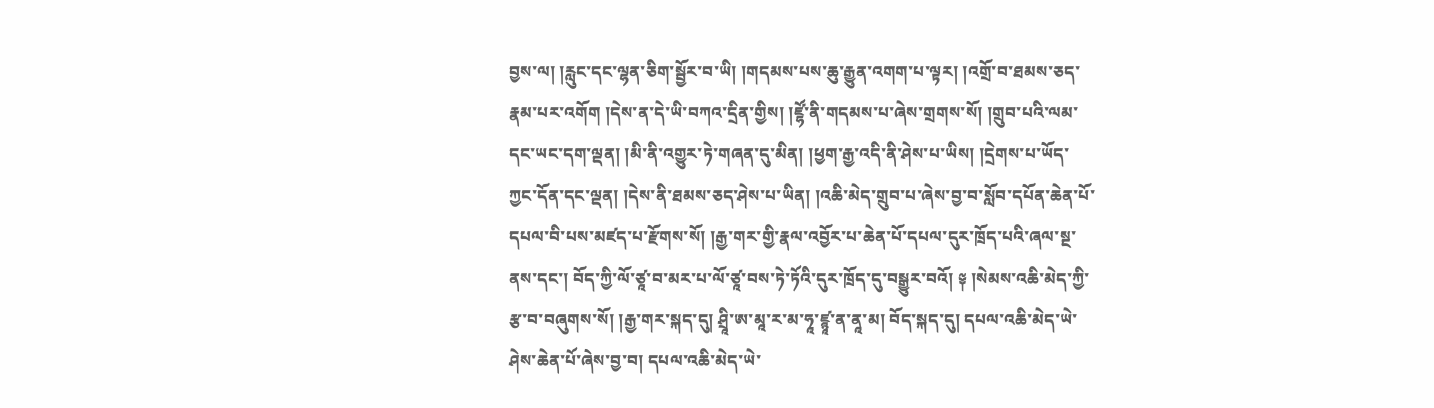བྱས་ལ། །རླུང་དང་ལྷན་ཅིག་སྦྱོར་བ་ཡི། །གདམས་པས་ཆུ་རྒྱུན་འགག་པ་ལྟར། །འགྲོ་བ་ཐམས་ཅད་རྣམ་པར་འགོག །དེས་ན་དེ་ཡི་བཀའ་དྲིན་གྱིས། །ཛྷོ་ནི་གདམས་པ་ཞེས་གྲགས་སོ། །གྲུབ་པའི་ལམ་དང་ཡང་དག་ལྡན། །མི་ནི་འགྱུར་ཏེ་གཞན་དུ་མིན། །ཕྱག་རྒྱ་འདི་ནི་ཤེས་པ་ཡིས། །དྲེགས་པ་ཡོད་ཀྱང་དོན་དང་ལྡན། །དེས་ནི་ཐམས་ཅད་ཤེས་པ་ཡིན། །འཆི་མེད་གྲུབ་པ་ཞེས་བྱ་བ་སློབ་དཔོན་ཆེན་པོ་དཔལ་བི་པས་མཛད་པ་རྫོགས་སོ། །རྒྱ་གར་གྱི་རྣལ་འབྱོར་པ་ཆེན་པོ་དཔལ་དུར་ཁྲོད་པའི་ཞལ་སྔ་ནས་དང་། བོད་ཀྱི་ལོ་ཙཱ་བ་མར་པ་ལོ་ཙཱ་བས་ཏེ་ཏོའི་དུར་ཁྲོད་དུ་བསྒྱུར་བའོ། ༈ །སེམས་འཆི་མེད་ཀྱི་རྩ་བ་བཞུགས་སོ། །རྒྱ་གར་སྐད་དུ། ཤྲཱི་ཨ་མཱ་ར་མ་ཧཱ་ཛྙཱ་ན་ནཱ་མ། བོད་སྐད་དུ། དཔལ་འཆི་མེད་ཡེ་ཤེས་ཆེན་པོ་ཞེས་བྱ་བ། དཔལ་འཆི་མེད་ཡེ་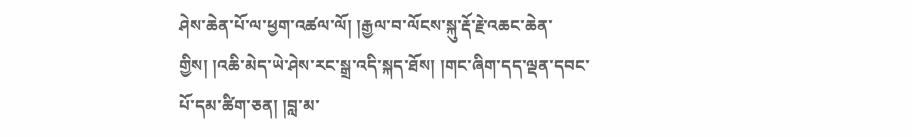ཤེས་ཆེན་པོ་ལ་ཕྱག་འཚལ་ལོ། །རྒྱལ་བ་ལོངས་སྐུ་རྡོ་རྗེ་འཆང་ཆེན་གྱིས། །འཆི་མེད་ཡེ་ཤེས་རང་སྒྲ་འདི་སྐད་ཐོས། །གང་ཞིག་དད་ལྡན་དབང་པོ་དམ་ཚིག་ཅན། །བླ་མ་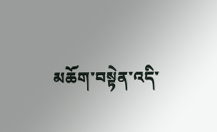མཆོག་བསྟེན་འདི་